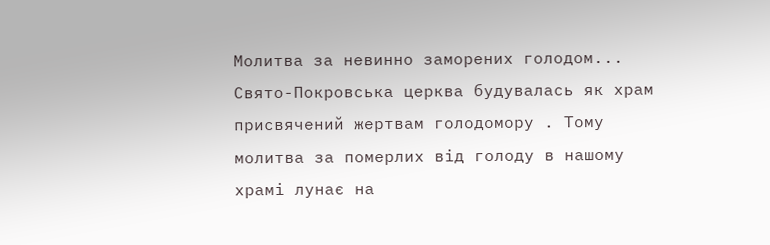Молитва за невинно заморених голодом... Свято-Покровська церква будувалась як храм присвячений жертвам голодомору . Тому молитва за померлих від голоду в нашому храмі лунає на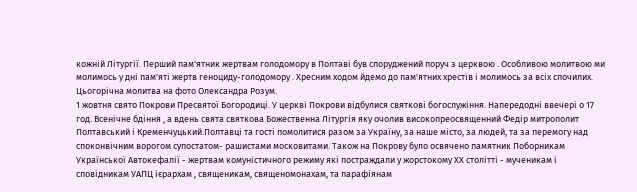кожній Літургії. Перший пам'ятник жертвам голодомору в Полтаві був споруджений поруч з церквою . Особливою молитвою ми молимось у дні пам'яті жертв геноциду-голодомору . Хресним ходом йдемо до пам'ятних хрестів і молимось за всіх спочилих. Цьогорічна молитва на фото Олександра Розум.
1 жовтня свято Покрови Пресвятої Богородиці. У церкві Покрови відбулися святкові богослужіння. Напередодні ввечері о 17 год. Всенічне бдіння , а вдень свята святкова Божественна Літургія яку очолив високопреосвященний Федір митрополит Полтавський і Кременчуцький.Полтавці та гості помолитися разом за Україну, за наше місто, за людей, та за перемогу над споконвічним ворогом супостатом- рашистами московитами. Також на Покрову було освячено памятник Поборникам Української Автокефалії - жертвам комуністичного режиму які постраждали у жорстокому ХХ столітті - мученикам і сповідникам УАПЦ ієрархам , священикам, священомонахам, та парафіянам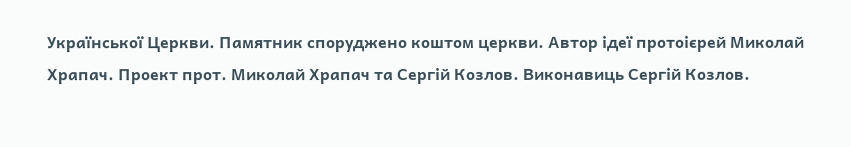Української Церкви. Памятник споруджено коштом церкви. Автор ідеї протоієрей Миколай Храпач. Проект прот. Миколай Храпач та Сергій Козлов. Виконавиць Сергій Козлов.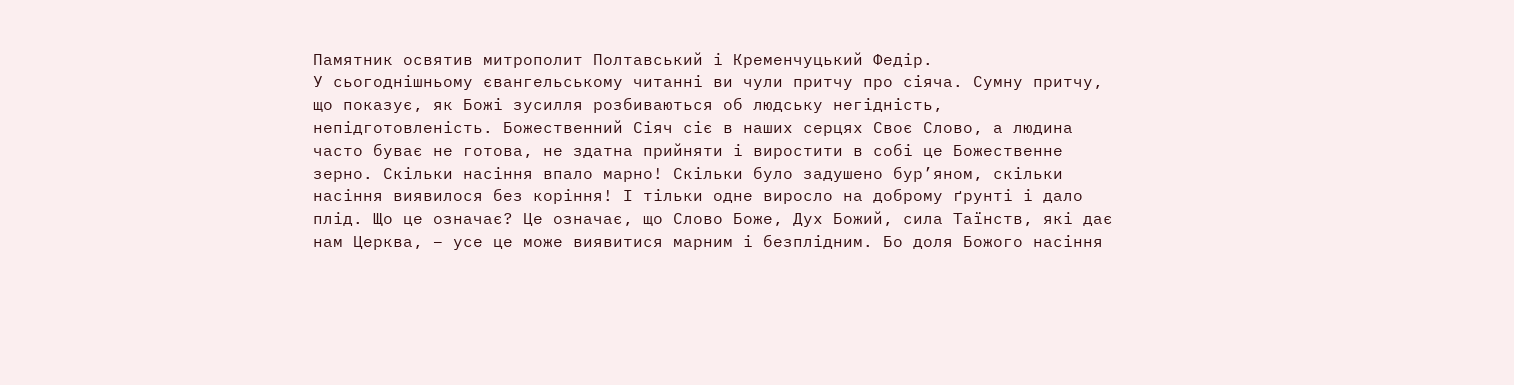Памятник освятив митрополит Полтавський і Кременчуцький Федір.
У сьогоднішньому євангельському читанні ви чули притчу про сіяча. Сумну притчу, що показує, як Божі зусилля розбиваються об людську негідність, непідготовленість. Божественний Сіяч сіє в наших серцях Своє Слово, а людина часто буває не готова, не здатна прийняти і виростити в собі це Божественне зерно. Скільки насіння впало марно! Скільки було задушено бур’яном, скільки насіння виявилося без коріння! І тільки одне виросло на доброму ґрунті і дало плід. Що це означає? Це означає, що Слово Боже, Дух Божий, сила Таїнств, які дає нам Церква, – усе це може виявитися марним і безплідним. Бо доля Божого насіння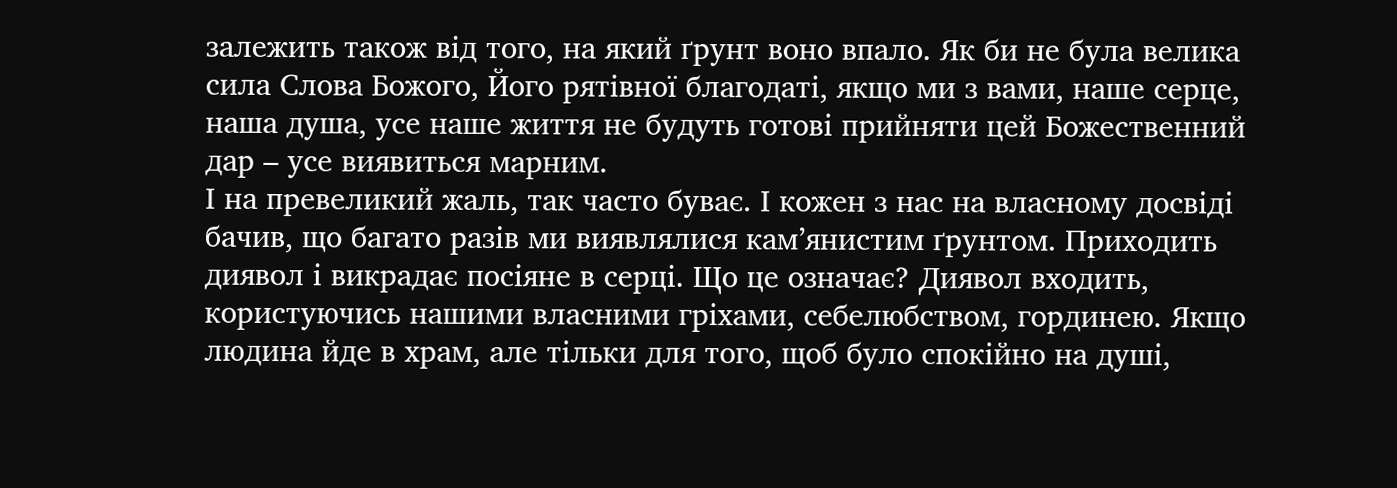залежить також від того, на який ґрунт воно впало. Як би не була велика сила Слова Божого, Його рятівної благодаті, якщо ми з вами, наше серце, наша душа, усе наше життя не будуть готові прийняти цей Божественний дар – усе виявиться марним.
І на превеликий жаль, так часто буває. І кожен з нас на власному досвіді бачив, що багато разів ми виявлялися кам’янистим ґрунтом. Приходить диявол і викрадає посіяне в серці. Що це означає? Диявол входить, користуючись нашими власними гріхами, себелюбством, гординею. Якщо людина йде в храм, але тільки для того, щоб було спокійно на душі,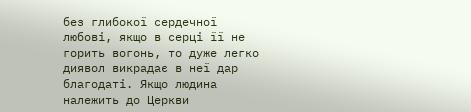без глибокої сердечної любові, якщо в серці її не горить вогонь, то дуже легко диявол викрадає в неї дар благодаті. Якщо людина належить до Церкви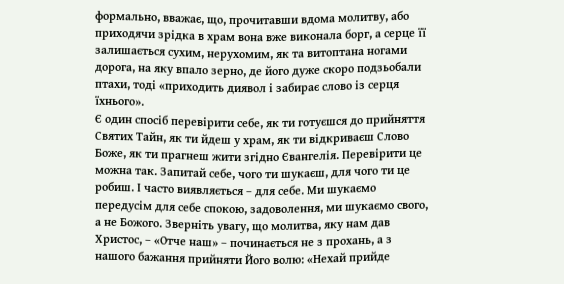формально, вважає, що, прочитавши вдома молитву, або приходячи зрідка в храм вона вже виконала борг, а серце її залишається сухим, нерухомим, як та витоптана ногами дорога, на яку впало зерно, де його дуже скоро подзьобали птахи, тоді «приходить диявол і забирає слово із серця їхнього».
Є один спосіб перевірити себе, як ти готуєшся до прийняття Святих Тайн, як ти йдеш у храм, як ти відкриваєш Слово Боже, як ти прагнеш жити згідно Євангелія. Перевірити це можна так. Запитай себе, чого ти шукаєш, для чого ти це робиш. І часто виявляється – для себе. Ми шукаємо передусім для себе спокою, задоволення, ми шукаємо свого, а не Божого. Зверніть увагу, що молитва, яку нам дав Христос, – «Отче наш» – починається не з прохань, а з нашого бажання прийняти Його волю: «Нехай прийде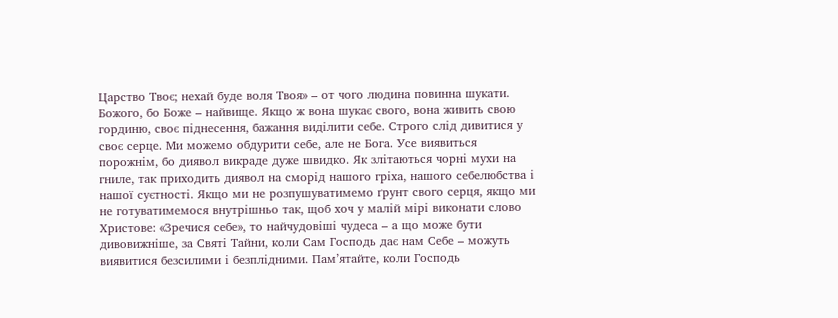Царство Твоє; нехай буде воля Твоя» – от чого людина повинна шукати. Божого, бо Боже – найвище. Якщо ж вона шукає свого, вона живить свою гординю, своє піднесення, бажання виділити себе. Строго слід дивитися у своє серце. Ми можемо обдурити себе, але не Бога. Усе виявиться порожнім, бо диявол викраде дуже швидко. Як злітаються чорні мухи на гниле, так приходить диявол на сморід нашого гріха, нашого себелюбства і нашої суєтності. Якщо ми не розпушуватимемо ґрунт свого серця, якщо ми не готуватимемося внутрішньо так, щоб хоч у малій мірі виконати слово Христове: «Зречися себе», то найчудовіші чудеса – а що може бути дивовижніше, за Святі Тайни, коли Сам Господь дає нам Себе – можуть виявитися безсилими і безплідними. Пам’ятайте, коли Господь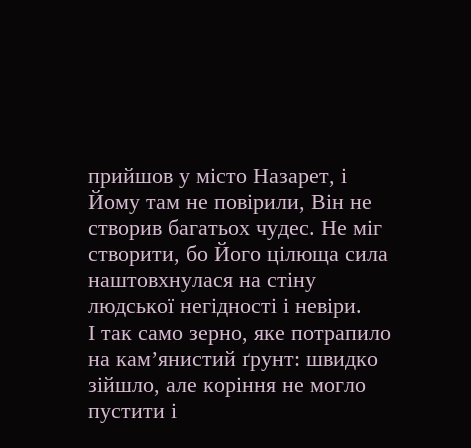прийшов у місто Назарет, і Йому там не повірили, Він не створив багатьох чудес. Не міг створити, бо Його цілюща сила наштовхнулася на стіну людської негідності і невіри.
І так само зерно, яке потрапило на кам’янистий ґрунт: швидко зійшло, але коріння не могло пустити і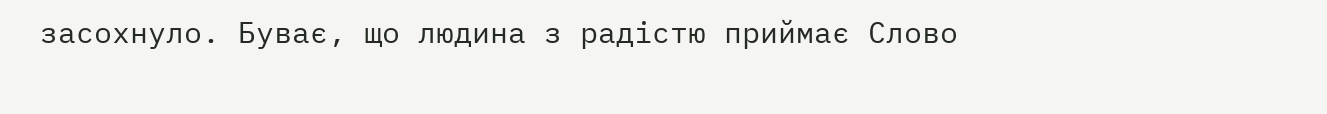засохнуло. Буває, що людина з радістю приймає Слово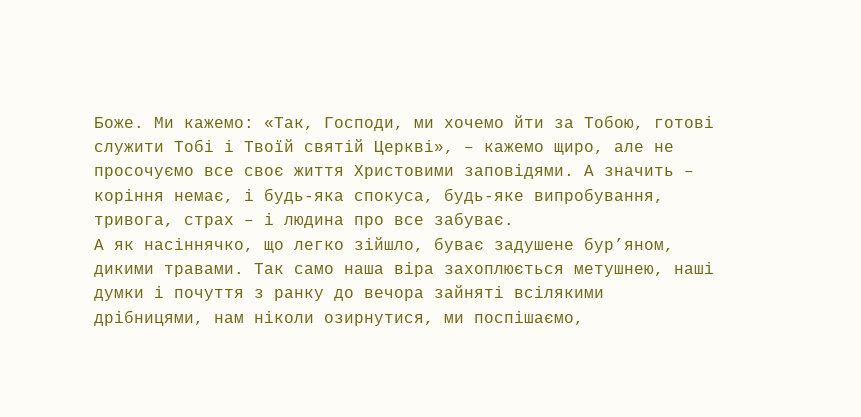Боже. Ми кажемо: «Так, Господи, ми хочемо йти за Тобою, готові служити Тобі і Твоїй святій Церкві», – кажемо щиро, але не просочуємо все своє життя Христовими заповідями. А значить – коріння немає, і будь-яка спокуса, будь-яке випробування, тривога, страх – і людина про все забуває.
А як насіннячко, що легко зійшло, буває задушене бур’яном, дикими травами. Так само наша віра захоплюється метушнею, наші думки і почуття з ранку до вечора зайняті всілякими дрібницями, нам ніколи озирнутися, ми поспішаємо,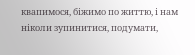квапимося, біжимо по життю, і нам ніколи зупинитися, подумати,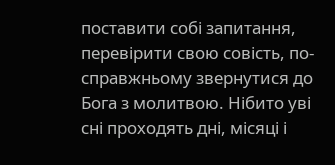поставити собі запитання, перевірити свою совість, по-справжньому звернутися до Бога з молитвою. Нібито уві сні проходять дні, місяці і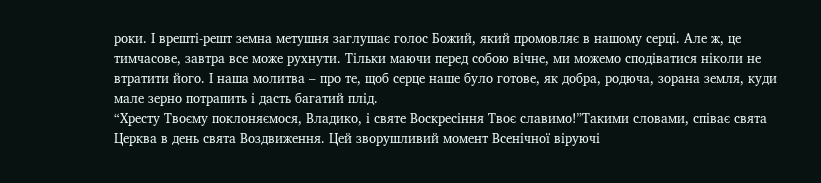роки. І врешті-решт земна метушня заглушає голос Божий, який промовляє в нашому серці. Але ж, це тимчасове, завтра все може рухнути. Тільки маючи перед собою вічне, ми можемо сподіватися ніколи не втратити його. І наша молитва – про те, щоб серце наше було готове, як добра, родюча, зорана земля, куди мале зерно потрапить і дасть багатий плід.
“Хресту Твоєму поклоняємося, Владико, і святе Воскресіння Твоє славимо!”Такими словами, співає свята Церква в день свята Воздвиження. Цей зворушливий момент Всенічної віруючі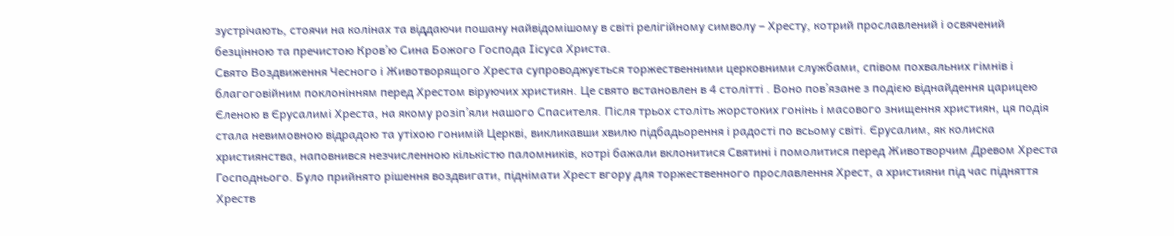зустрічають, стоячи на колінах та віддаючи пошану найвідомішому в світі релігійному символу – Хресту, котрий прославлений і освячений безцінною та пречистою Кров’ю Сина Божого Господа Іісуса Христа.
Свято Воздвиження Чесного і Животворящого Хреста супроводжується торжественними церковними службами, співом похвальних гімнів і благоговійним поклонінням перед Хрестом віруючих християн. Це свято встановлен в 4 столітті . Воно пов’язане з подією віднайдення царицею Єленою в Єрусалимі Хреста, на якому розіп’яли нашого Спасителя. Після трьох століть жорстоких гонінь і масового знищення християн, ця подія стала невимовною відрадою та утіхою гонимій Церкві, викликавши хвилю підбадьорення і радості по всьому світі. Єрусалим, як колиска християнства, наповнився незчисленною кількістю паломників, котрі бажали вклонитися Святині і помолитися перед Животворчим Древом Хреста Господнього. Було прийнято рішення воздвигати, піднімати Хрест вгору для торжественного прославлення Хрест, а християни під час підняття Хреств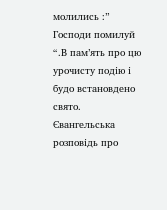молились :” Господи помилуй “.В пам’ять про цю урочисту подію і будо встановдено свято.
Євангельська розповідь про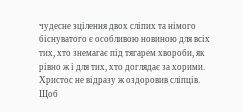чудесне зцілення двох сліпих та німого біснуватого є особливою новиною для всіх тих, хто знемагає під тягарем хвороби, як рівно ж і для тих, хто доглядає за хорими. Христос не відразу ж оздоровив сліпців. Щоб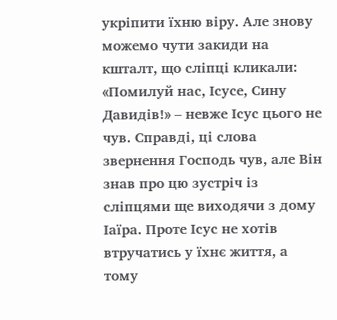укріпити їхню віру. Але знову можемо чути закиди на кшталт, що сліпці кликали: «Помилуй нас, Ісусе, Сину Давидів!» – невже Ісус цього не чув. Справді, ці слова звернення Господь чув, але Він знав про цю зустріч із сліпцями ще виходячи з дому Іаїра. Проте Ісус не хотів втручатись у їхнє життя, а тому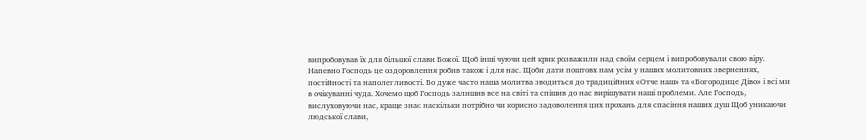випробовував їх для більшої слави Божої. Щоб інші чуючи цей крик розважили над своїм серцем і випробовували свою віру. Напевно Господь це оздоровлення робив також і для нас. Щоби дати поштовх нам усім у наших молитовних зверненнях, постійності та наполегливості. Бо дуже часто наша молитва зводиться до традиційних «Отче наш» та «Богородице Діво» і всі ми в очікуванні чуда. Хочемо щоб Господь залишив все на світі та спішив до нас вирішувати наші проблеми. Але Господь, вислуховуючи нас, краще знає наскільки потрібно чи корисно задоволення цих прохань для спасіння наших душ Щоб уникаючи людської слави,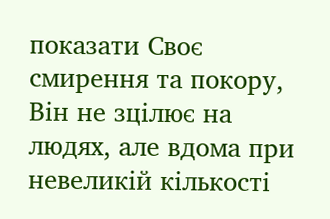показати Своє смирення та покору, Він не зцілює на людях, але вдома при невеликій кількості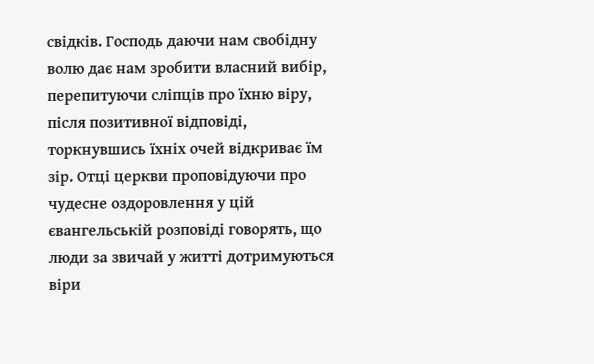свідків. Господь даючи нам свобідну волю дає нам зробити власний вибір, перепитуючи сліпців про їхню віру, після позитивної відповіді, торкнувшись їхніх очей відкриває їм зір. Отці церкви проповідуючи про чудесне оздоровлення у цій євангельській розповіді говорять, що люди за звичай у житті дотримуються віри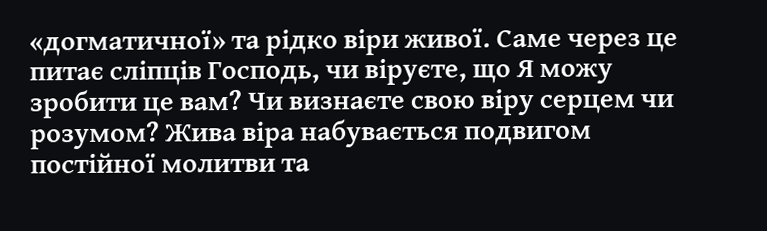«догматичної» та рідко віри живої. Саме через це питає сліпців Господь, чи віруєте, що Я можу зробити це вам? Чи визнаєте свою віру серцем чи розумом? Жива віра набувається подвигом постійної молитви та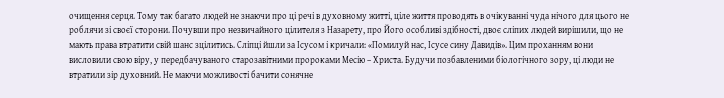очищення серця. Тому так багато людей не знаючи про ці речі в духовному житті, ціле життя проводять в очікуванні чуда нічого для цього не роблячи зі своєї сторони. Почувши про незвичайного цілителя з Назарету, про Його особливі здібності, двоє сліпих людей вирішили, що не мають права втратити свій шанс зцілитись. Сліпці йшли за Ісусом і кричали: «Помилуй нас, Ісусе сину Давидів». Цим проханням вони висловили свою віру, у передбачуваного старозавітними пророками Месію – Христа. Будучи позбавленими біологічного зору, ці люди не втратили зір духовний. Не маючи можливості бачити сонячне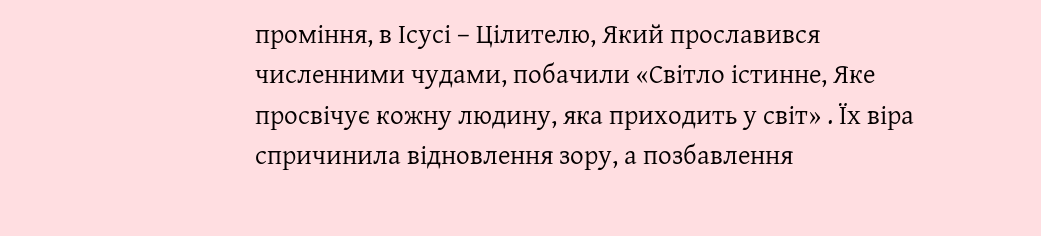проміння, в Ісусі – Цілителю, Який прославився численними чудами, побачили «Світло істинне, Яке просвічує кожну людину, яка приходить у світ» . Їх віра спричинила відновлення зору, а позбавлення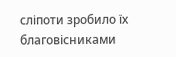сліпоти зробило їх благовісниками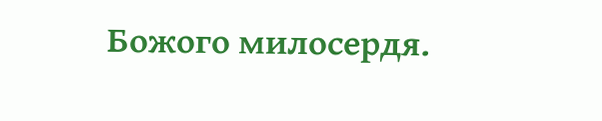Божого милосердя.